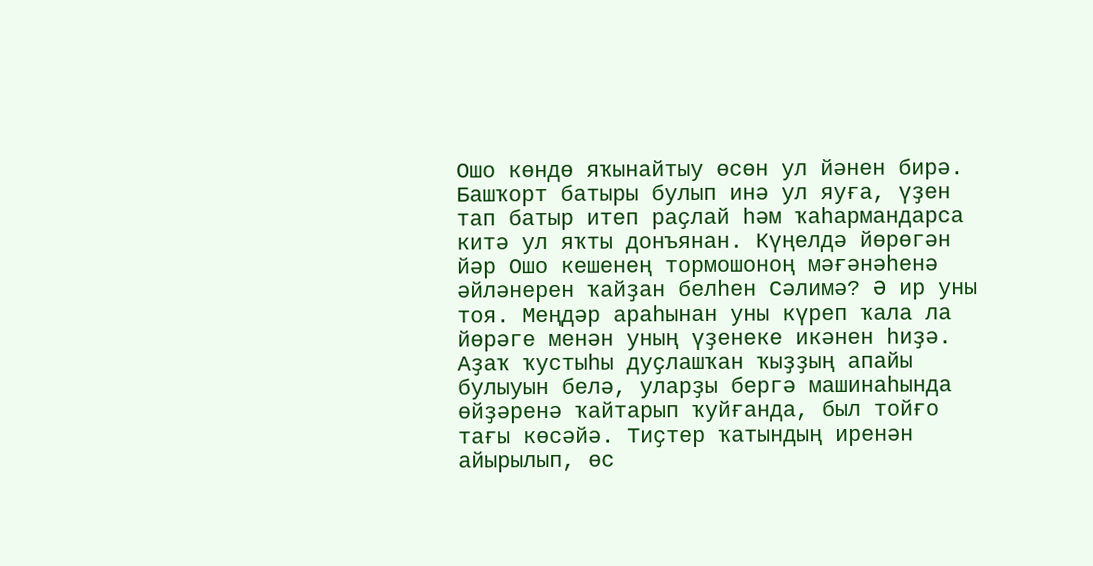Ошо көндө яҡынайтыу өсөн ул йәнен бирә. Башҡорт батыры булып инә ул яуға, үҙен тап батыр итеп раҫлай һәм ҡаһармандарса китә ул яҡты донъянан. Күңелдә йөрөгән йәр Ошо кешенең тормошоноң мәғәнәһенә әйләнерен ҡайҙан белһен Сәлимә? Ә ир уны тоя. Меңдәр араһынан уны күреп ҡала ла йөрәге менән уның үҙенеке икәнен һиҙә. Аҙаҡ ҡустыһы дуҫлашҡан ҡыҙҙың апайы булыуын белә, уларҙы бергә машинаһында өйҙәренә ҡайтарып ҡуйғанда, был тойғо тағы көсәйә. Тиҫтер ҡатындың иренән айырылып, өс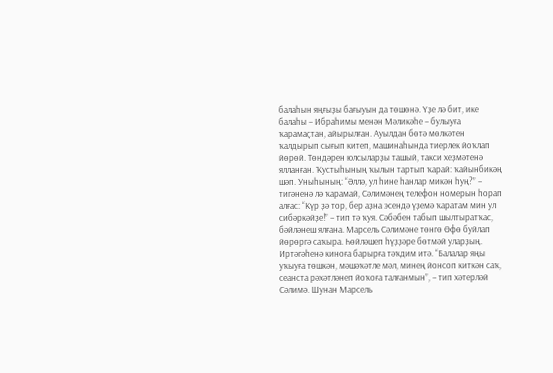балаһын яңғыҙы бағыуын да төшөнә. Үҙе лә бит, ике балаһы – Ибраһимы менән Мәликәһе – булыуға ҡарамаҫтан, айырылған. Ауылдан бөтә мөлкәтен ҡалдырып сығып китеп, машинаһында тиерлек йоҡлап йөрөй. Төндәрен юлсыларҙы ташый, такси хеҙмәтенә ялланған. Ҡустыһының ҡылын тартып ҡарай: ҡайынбикәң шәп. Уныһының: “Әллә, ул һине һанлар микән һуң?” – тигәненә лә ҡарамай, Сәлимәнең телефон номерын һорап алғас: “Күр ҙә тор, бер аҙна эсендә үҙемә ҡаратам мин ул сибәркәйҙе!” – тип тә ҡуя. Сәбәбен табып шылтыратҡас, бәйләнеш ялғана. Марсель Сәлимәне төнгө Өфө буйлап йөрөргә саҡыра. Һөйләшеп һүҙҙәре бөтмәй уларҙың. Иртәгәһенә киноға барырға тәҡдим итә. “Балалар яңы уҡыуға төшкән, мәшәҡәтле мәл, минең йонсоп киткән саҡ, сеанста рәхәтләнеп йоҡоға талғанмын”, – тип хәтерләй Сәлимә. Шунан Марсель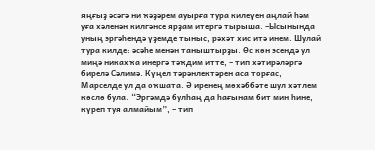яңғыҙ әсәгә ни ҡәҙәрем ауырға тура килеүен аңлай һәм уға хәленән килгәнсе ярҙам итергә тырыша. –Ысынында уның эргәһендә үҙемде тыныс, рәхәт хис итә инем. Шулай тура килде: әсәһе менән таныштырҙы. Өс көн эсендә ул миңә никахҡа инергә тәҡдим итте, – тип хәтирәләргә бирелә Сәлимә. Күңел тәрәнлектәрен аса торғас, Марселде ул да оҡшата. Ә иренең мөхәббәте шул хәтлем көслө була. “Эргәмдә булһаң да һағынам бит мин һине, күреп туя алмайым”, – тип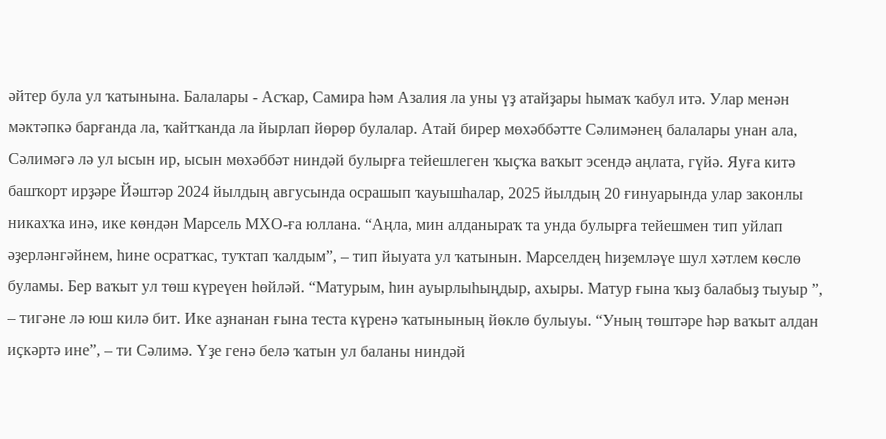әйтер була ул ҡатынына. Балалары - Асҡар, Самира һәм Азалия ла уны үҙ атайҙары һымаҡ ҡабул итә. Улар менән мәктәпкә барғанда ла, ҡайтҡанда ла йырлап йөрөр булалар. Атай бирер мөхәббәтте Сәлимәнең балалары унан ала, Сәлимәгә лә ул ысын ир, ысын мөхәббәт ниндәй булырға тейешлеген ҡыҫҡа ваҡыт эсендә аңлата, гүйә. Яуға китә башҡорт ирҙәре Йәштәр 2024 йылдың авгусында осрашып ҡауышһалар, 2025 йылдың 20 ғинуарында улар законлы никахҡа инә, ике көндән Марсель МХО-ға юллана. “Аңла, мин алданыраҡ та унда булырға тейешмен тип уйлап әҙерләнгәйнем, һине осратҡас, туҡтап ҡалдым”, – тип йыуата ул ҡатынын. Марселдең һиҙемләүе шул хәтлем көслө буламы. Бер ваҡыт ул төш күреүен һөйләй. “Матурым, һин ауырлыһыңдыр, ахыры. Матур ғына ҡыҙ балабыҙ тыуыр ”, – тигәне лә юш килә бит. Ике аҙнанан ғына теста күренә ҡатынының йөклө булыуы. “Уның төштәре һәр ваҡыт алдан иҫкәртә ине”, – ти Сәлимә. Үҙе генә белә ҡатын ул баланы ниндәй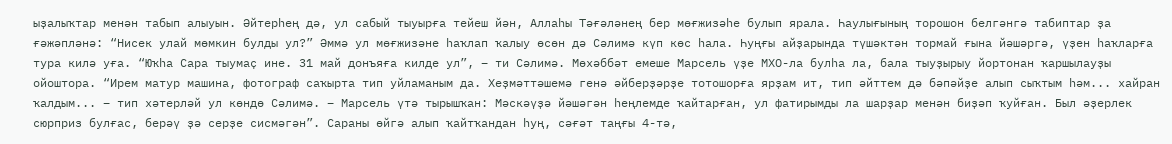ыҙалыҡтар менән табып алыуын. Әйтерһең дә, ул сабый тыуырға тейеш йән, Аллаһы Тәғәләнең бер мөғжизәһе булып ярала. Һаулығының торошон белгәнгә табиптар ҙа ғәжәпләнә: “Нисек улай мөмкин булды ул?” Әммә ул мөғжизәне һаҡлап ҡалыу өсөн дә Сәлимә күп көс һала. Һуңғы айҙарында түшәктән тормай ғына йәшәргә, үҙен һаҡларға тура килә уға. “Юҡһа Сара тыумаҫ ине. 31 май донъяға килде ул”, – ти Сәлимә. Мөхәббәт емеше Марсель үҙе МХО-ла булһа ла, бала тыуҙырыу йортонан ҡаршылауҙы ойоштора. “Ирем матур машина, фотограф саҡырта тип уйламаным да. Хеҙмәттәшемә генә әйберҙәрҙе тотошорға ярҙам ит, тип әйттем дә бәпәйҙе алып сыҡтым һәм... хайран ҡалдым... – тип хәтерләй ул көндө Сәлимә. – Марсель үтә тырышҡан: Мәскәүҙә йәшәгән һеңлемде ҡайтарған, ул фатирымды ла шарҙар менән биҙәп ҡуйған. Был әҙерлек сюрприз булғас, берәү ҙә серҙе сисмәгән”. Сараны өйгә алып ҡайтҡандан һуң, сәғәт таңғы 4-тә,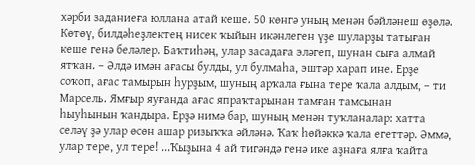хәрби заданиеға юллана атай кеше. 50 көнгә уның менән бәйләнеш өҙөлә. Көтөү, билдәһеҙлектең нисек ҡыйын икәнлеген үҙе шуларҙы татыған кеше генә беләлер. Баҡтиһәң, улар засадаға эләгеп, шунан сыға алмай ятҡан. – Әлдә имән ағасы булды, ул булмаһа, эштәр харап ине. Ерҙе соҡоп, ағас тамырын һурҙым, шуның арҡала ғына тере ҡала алдым, – ти Марсель. Ямғыр яуғанда ағас япраҡтарынан тамған тамсынан һыуһынын ҡандыра. Ерҙә нимә бар, шуның менән туҡланалар: хатта селәү ҙә улар өсөн ашар ризыҡҡа әйләнә. Ҡаҡ һөйәккә ҡала егеттәр. Әммә, улар тере, ул тере! ...Ҡыҙына 4 ай тигәндә генә ике аҙнаға ялға ҡайта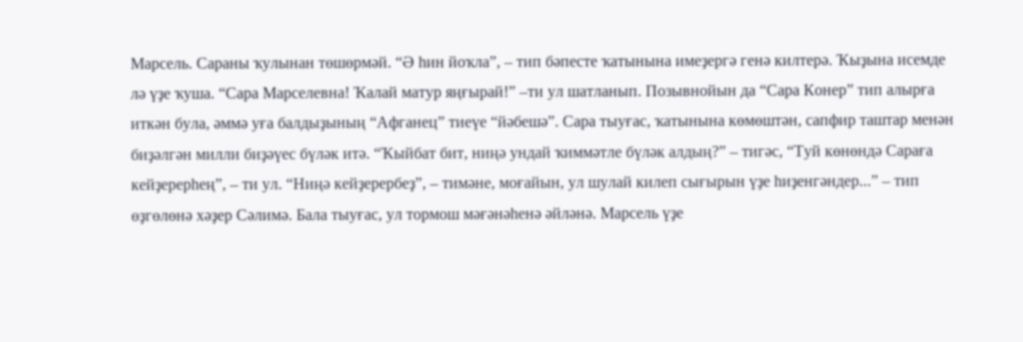Марсель. Сараны ҡулынан төшөрмәй. “Ә һин йоҡла”, – тип бәпесте ҡатынына имеҙергә генә килтерә. Ҡыҙына исемде лә үҙе ҡуша. “Сара Марселевна! Ҡалай матур яңғырай!” –ти ул шатланып. Позывнойын да “Сара Конер” тип алырға иткән була, әммә уға балдыҙының “Афганец” тиеүе “йәбешә”. Сара тыуғас, ҡатынына көмөштән, сапфир таштар менән биҙәлгән милли биҙәүес бүләк итә. “Ҡыйбат бит, ниңә ундай ҡиммәтле бүләк алдың?” – тигәс, “Туй көнөндә Сараға кейҙерерһең”, – ти ул. “Ниңә кейҙерербеҙ”, – тимәне, моғайын, ул шулай килеп сығырын үҙе һиҙенгәндер...” – тип өҙгөлөнә хәҙер Сәлимә. Бала тыуғас, ул тормош мәғәнәһенә әйләнә. Марсель үҙе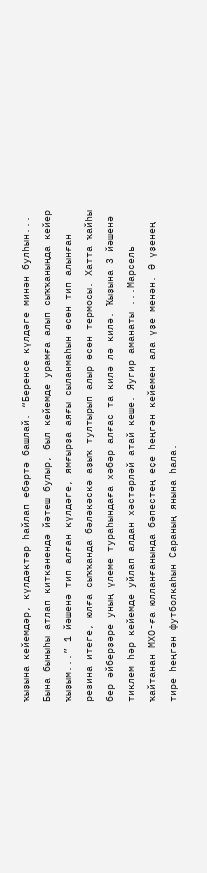ҡыҙына кейемдәр, күлдәктәр һайлап ебәртә башлай. “Беренсе күлдәге минән булһын... Бына быныһы атлап киткәнендә йәтеш булыр, был кейемде урамға алып сыҡҡаныңда кейер ҡыҙым...” 1 йәшенә тип алған күлдәге, ямғырҙа аяғы сыланмаһын өсөн тип алынған резина итеге, юлға сыҡҡанда бәләкәскә аҙыҡ тултырып алыр өсөн термосы. Хатта ҡайһы бер әйберҙәре уның үлеме тураһындаға хәбәр алғас та килә лә килә. Ҡыҙына 3 йәшенә тиклем һәр кейемде уйлап алдан хәстәрләй атай кеше. Яугир аманаты ...Марсель ҡайтанан МХО-ға юлланғанында бәпестең еҫе һеңгән кейемен ала үҙе менән. Ә үҙенең тире һеңгән футболкаһын Сараның янына һала.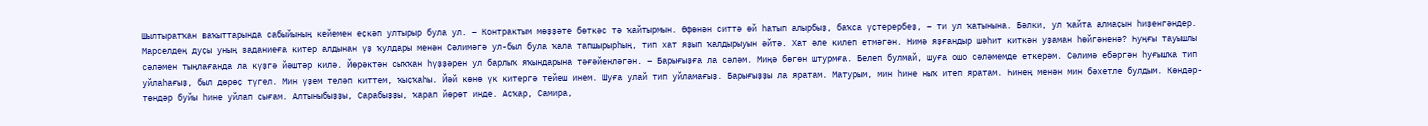Шылтыратҡан ваҡыттарында сабыйының кейемен еҫкәп ултырыр була ул. – Контрактым мөҙҙәте бөткәс тә ҡайтырмын. Өфөнән ситтә өй һатып алырбыҙ, баҡса үҫтерербеҙ, – ти ул ҡатынына. Бәлки, ул ҡайта алмаҫын һиҙенгәндер. Марселдең дуҫы уның заданиеға китер алдынан үҙ ҡулдары менән Сәлимәгә ул-был була ҡала тапшырырһың, тип хат яҙып ҡалдырыуын әйтә. Хат әле килеп етмәгән. Нимә яҙғандыр шәһит киткән уҙаман һөйгәненә? Һуңғы тауышлы сәләмен тыңлағанда ла күҙгә йәштәр килә. Йөрәктән сыҡҡан һүҙҙәрен ул барлыҡ яҡындарына тәғәйенләгән. – Барығыҙға ла сәләм. Миңә бөгөн штурмға. Белеп булмай, шуға ошо сәләмемде еткерәм. Сәлимә ебәргән һуғышҡа тип уйлаһағыҙ, был дөрөҫ түгел. Мин үҙем теләп киттем, ҡыҫҡаһы. Йәй көнө үк китергә тейеш инем. Шуға улай тип уйламағыҙ. Барығыҙҙы ла яратам. Матурым, мин һине ныҡ итеп яратам. Һинең менән мин бәхетле булдым. Көндәр-төндәр буйы һине уйлап сығам. Алтыныбыҙҙы, Сарабыҙҙы, ҡарап йөрөт инде. Асҡар, Самира,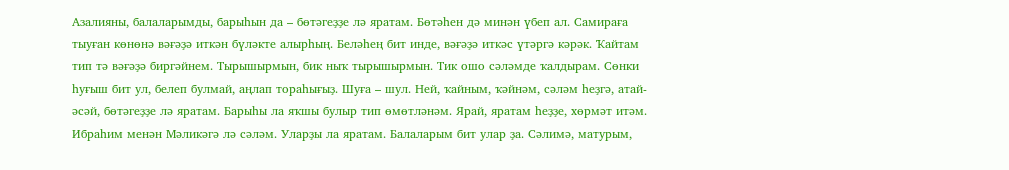Азалияны, балаларымды, барыһын да – бөтәгеҙҙе лә яратам. Бөтәһен дә минән үбеп ал. Самираға тыуған көнөнә вәғәҙә иткән бүләкте алырһың. Беләһең бит инде, вәғәҙә иткәс үтәргә кәрәк. Ҡайтам тип тә вәғәҙә биргәйнем. Тырышырмын, бик ныҡ тырышырмын. Тик ошо сәләмде ҡалдырам. Сөнки һуғыш бит ул, белеп булмай, аңлап тораһығыҙ. Шуға – шул. Ней, ҡайным, ҡәйнәм, сәләм һеҙгә, атай-әсәй, бөтәгеҙҙе лә яратам. Барыһы ла яҡшы булыр тип өмөтләнәм. Ярай, яратам һеҙҙе, хөрмәт итәм. Ибраһим менән Мәликәгә лә сәләм. Уларҙы ла яратам. Балаларым бит улар ҙа. Сәлимә, матурым,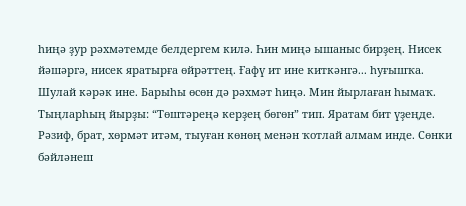һиңә ҙур рәхмәтемде белдергем килә. Һин миңә ышаныс бирҙең. Нисек йәшәргә, нисек яратырға өйрәттең. Ғафү ит ине киткәнгә... һуғышҡа. Шулай кәрәк ине. Барыһы өсөн дә рәхмәт һиңә. Мин йырлаған һымаҡ. Тыңларһың йырҙы: “Төштәреңә керҙең бөгөн” тип. Яратам бит үҙеңде. Рәзиф, брат, хөрмәт итәм, тыуған көнөң менән ҡотлай алмам инде. Сөнки бәйләнеш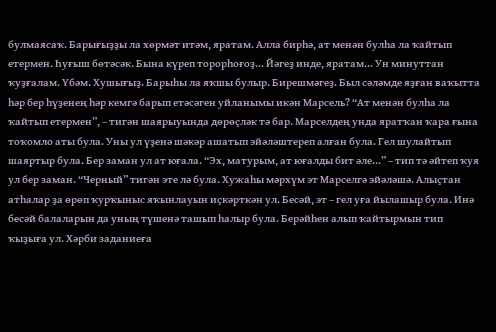булмаясаҡ. Барығыҙҙы ла хөрмәт итәм, яратам. Алла бирһә, ат менән булһа ла ҡайтып етермен. Һуғыш бөтәсәк. Бына күреп торорһоғоҙ... Йәгеҙ инде, яратам... Ун минуттан ҡуҙғалам. Үбәм. Хушығыҙ. Барыһы ла яҡшы булыр. Бирешмәгеҙ. Был сәләмде яҙған ваҡытта һәр бер һүҙенең һәр кемгә барып етәсәген уйланымы икән Марсель? “Ат менән булһа ла ҡайтып етермен”, – тигән шаярыуында дөрөҫләк тә бар. Марселдең унда яратҡан ҡара ғына тоҡомло аты була. Уны ул үҙенә шәкәр ашатып эйәләштереп алған була. Гел шулайтып шаяртыр була. Бер заман ул ат юғала. “Эх, матурым, ат юғалды бит әле...” – тип тә әйтеп ҡуя ул бер заман. “Черный” тигән эте лә була. Хужаһы мәрхүм эт Марселгә эйәләшә. Алыҫтан атһалар ҙа өрөп ҡурҡыныс яҡынлауын иҫкәрткән ул. Бесәй, эт – гел уға йылашыр була. Инә бесәй балаларын да уның түшенә ташып һалыр була. Берәйһен алып ҡайтырмын тип ҡыҙыға ул. Хәрби заданиеға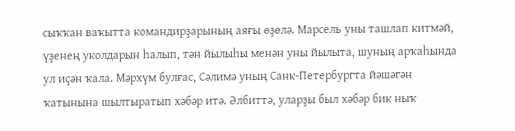сыҡҡан ваҡытта командирҙарының аяғы өҙөлә. Марсель уны ташлап китмәй, үҙенең уколдарын һалып, тән йылыһы менән уны йылыта, шуның арҡаһында ул иҫән ҡала. Мәрхүм булғас, Сәлимә уның Санк-Петербургта йәшәгән ҡатынына шылтыратып хәбәр итә. Әлбиттә, уларҙы был хәбәр бик ныҡ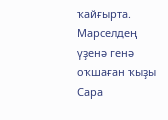ҡайғырта. Марселдең үҙенә генә оҡшаған ҡыҙы Сара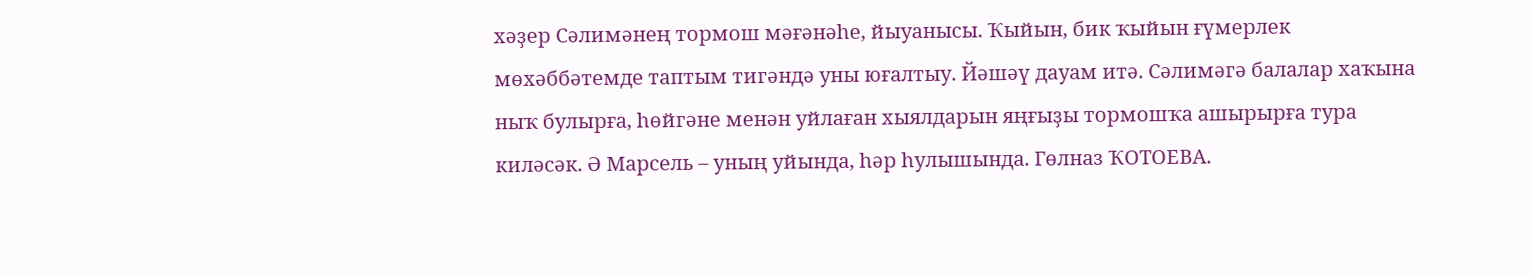хәҙер Сәлимәнең тормош мәғәнәһе, йыуанысы. Ҡыйын, бик ҡыйын ғүмерлек мөхәббәтемде таптым тигәндә уны юғалтыу. Йәшәү дауам итә. Сәлимәгә балалар хаҡына ныҡ булырға, һөйгәне менән уйлаған хыялдарын яңғыҙы тормошҡа ашырырға тура киләсәк. Ә Марсель – уның уйында, һәр һулышында. Гөлназ ҠОТОЕВА.